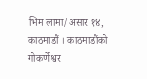भिम लामा/असार १४, काठमाडौं । काठमाडौंको गोकर्णेश्वर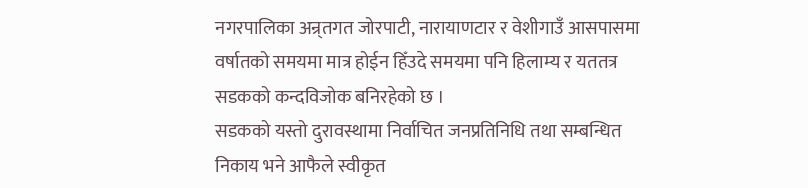नगरपालिका अन्र्तगत जोरपाटी, नारायाणटार र वेशीगाउँ आसपासमा वर्षातको समयमा मात्र होईन हिँउदे समयमा पनि हिलाम्य र यततत्र सडकको कन्दविजोक बनिरहेको छ ।
सडकको यस्तो दुरावस्थामा निर्वाचित जनप्रतिनिधि तथा सम्बन्धित निकाय भने आफैले स्वीकृत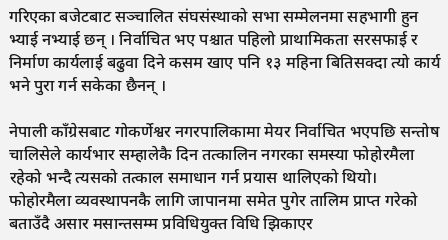गरिएका बजेटबाट सञ्चालित संघसंस्थाको सभा सम्मेलनमा सहभागी हुन भ्याई नभ्याई छन् । निर्वाचित भए पश्चात पहिलो प्राथामिकता सरसफाई र निर्माण कार्यलाई बढुवा दिने कसम खाए पनि १३ महिना बितिसक्दा त्यो कार्य भने पुरा गर्न सकेका छैनन् ।

नेपाली काँग्रेसबाट गोकर्णेश्वर नगरपालिकामा मेयर निर्वाचित भएपछि सन्तोष चालिसेले कार्यभार सम्हालेकै दिन तत्कालिन नगरका समस्या फोहोरमैला रहेको भन्दै त्यसको तत्काल समाधान गर्न प्रयास थालिएको थियो।
फोहोरमैला व्यवस्थापनकै लागि जापानमा समेत पुगेर तालिम प्राप्त गरेको बताउँदै असार मसान्तसम्म प्रविधियुक्त विधि झिकाएर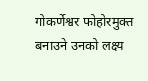गोकर्णेश्वर फोहोरमुक्त बनाउने उनको लक्ष्य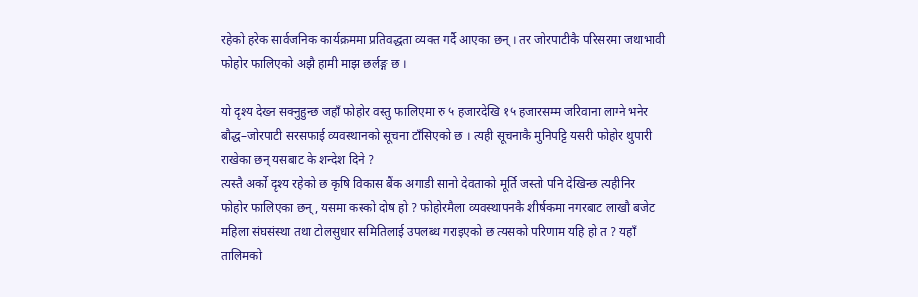रहेको हरेक सार्वजनिक कार्यक्रममा प्रतिवद्धता व्यक्त गर्दै आएका छन् । तर जोरपाटीकै परिसरमा जथाभावी फोहोर फालिएको अझै हामी माझ छर्लङ्ग छ ।

यो दृश्य देख्न सक्नुहुन्छ जहाँ फोहोर वस्तु फालिएमा रु ५ हजारदेखि १५ हजारसम्म जरिवाना लाग्ने भनेर बौद्ध–जोरपाटी सरसफाई व्यवस्थानको सूचना टाँसिएको छ । त्यही सूचनाकै मुनिपट्टि यसरी फोहोर थुपारी राखेका छन् यसबाट के शन्देश दिने ?
त्यस्तै अर्को दृश्य रहेको छ कृषि विकास बैंक अगाडी सानो देवताको मूर्ति जस्तो पनि देखिन्छ त्यहीनिर फोहोर फालिएका छन्, यसमा कस्को दोष हो ? फोहोरमैला व्यवस्थापनकै शीर्षकमा नगरबाट लाखौ बजेट महिला संघसंस्था तथा टोलसुधार समितिलाई उपलब्ध गराइएको छ त्यसको परिणाम यहि हो त ? यहाँ तालिमको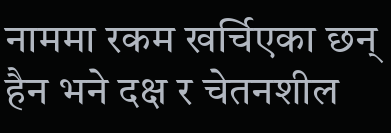नाममा रकम खर्चिएका छन् हैन भने दक्ष र चेतनशील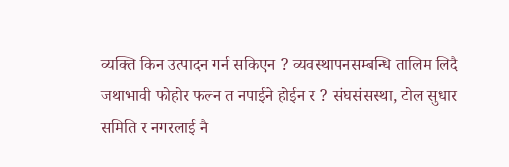व्यक्ति किन उत्पादन गर्न सकिएन ? व्यवस्थापनसम्बन्धि तालिम लिदै जथाभावी फोहोर फल्न त नपाईने होईन र ? संघसंसस्था, टोल सुधार समिति र नगरलाई नै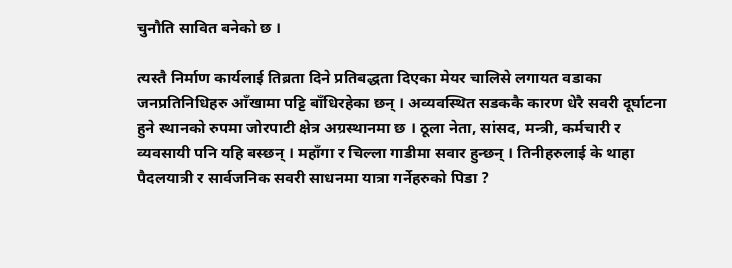चुनौति सावित बनेको छ ।

त्यस्तै निर्माण कार्यलाई तिब्रता दिने प्रतिबद्धता दिएका मेयर चालिसे लगायत वडाका जनप्रतिनिधिहरु आँखामा पट्टि बाँधिरहेका छन् । अव्यवस्थित सडककै कारण धेरै सवरी दूर्घाटना हुने स्थानको रुपमा जोरपाटी क्षेत्र अग्रस्थानमा छ । ठूला नेता, सांसद, मन्त्री, कर्मचारी र व्यवसायी पनि यहि बस्छन् । महाँगा र चिल्ला गाडीमा सवार हुन्छन् । तिनीहरुलाई के थाहा पैदलयात्री र सार्वजनिक सवरी साधनमा यात्रा गर्नेहरुको पिडा ?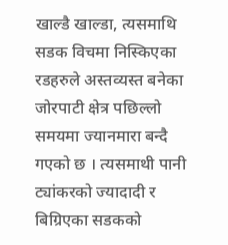खाल्डै खाल्डा, त्यसमाथि सडक विचमा निस्किएका रडहरुले अस्तव्यस्त बनेका जोरपाटी क्षेत्र पछिल्लो समयमा ज्यानमारा बन्दै गएको छ । त्यसमाथी पानी ट्यांकरको ज्यादादी र बिग्रिएका सडकको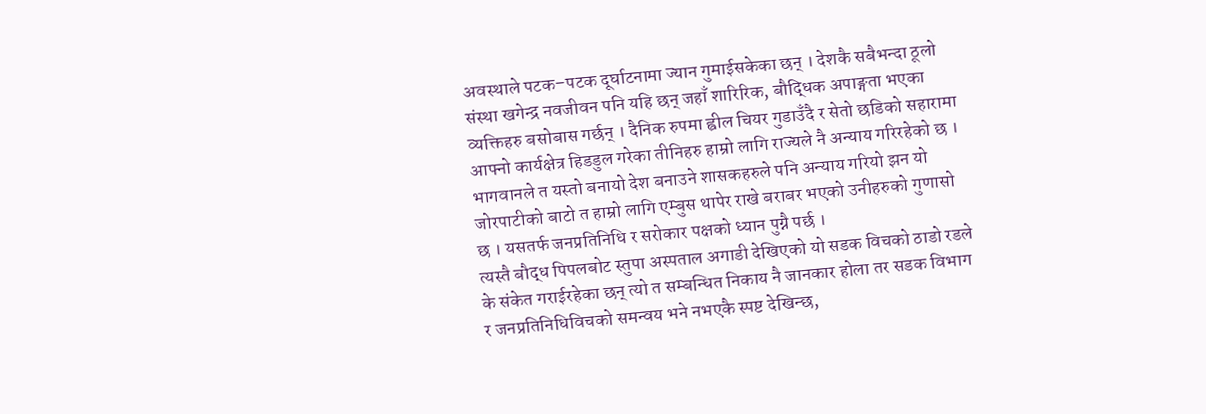अवस्थाले पटक–पटक दूर्घाटनामा ज्यान गुमाईसकेका छन् । देशकै सबैभन्दा ठूलो संस्था खगेन्द्र नवजीवन पनि यहि छन् जहाँ शारिरिक, बौद्धिक अपाङ्गता भएका व्यक्तिहरु बसोबास गर्छन् । दैनिक रुपमा ह्वील चियर गुडाउँदै र सेतो छडिको सहारामा आफ्नो कार्यक्षेत्र हिडडुल गरेका तीनिहरु हाम्रो लागि राज्यले नै अन्याय गरिरहेको छ । भागवानले त यस्तो बनायो देश बनाउने शासकहरुले पनि अन्याय गरियो झन यो जोरपाटीको बाटो त हाम्रो लागि एम्बुस थापेर राखे बराबर भएको उनीहरुको गुणासो छ । यसतर्फ जनप्रतिनिधि र सरोकार पक्षको ध्यान पुग्नै पर्छ ।
त्यस्तै बौद्ध पिपलबोट स्तुपा अस्पताल अगाडी देखिएको यो सडक विचको ठाडो रडले के संकेत गराईरहेका छन् त्यो त सम्बन्धित निकाय नै जानकार होला तर सडक विभाग र जनप्रतिनिधिविचको समन्वय भने नभएकै स्पष्ट देखिन्छ,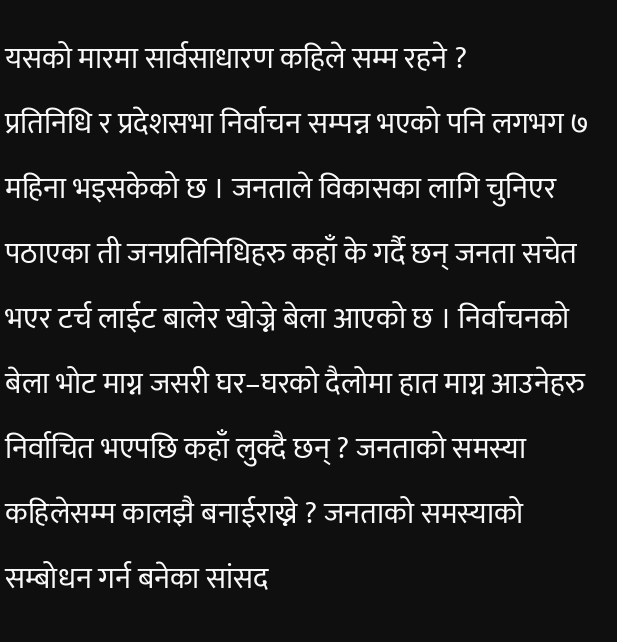यसको मारमा सार्वसाधारण कहिले सम्म रहने ?
प्रतिनिधि र प्रदेशसभा निर्वाचन सम्पन्न भएको पनि लगभग ७ महिना भइसकेको छ । जनताले विकासका लागि चुनिएर पठाएका ती जनप्रतिनिधिहरु कहाँ के गर्दै छन् जनता सचेत भएर टर्च लाईट बालेर खोज्ने बेला आएको छ । निर्वाचनको बेला भोट माग्न जसरी घर–घरको दैलोमा हात माग्न आउनेहरु निर्वाचित भएपछि कहाँ लुक्दै छन् ? जनताको समस्या कहिलेसम्म कालझै बनाईराख्ने ? जनताको समस्याको सम्बोधन गर्न बनेका सांसद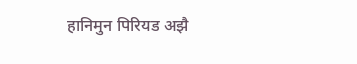हानिमुन पिरियड अझै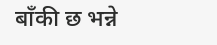बाँकी छ भन्ने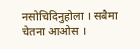नसोचिदिनुहोला । सबैमा चेतना आओस ।